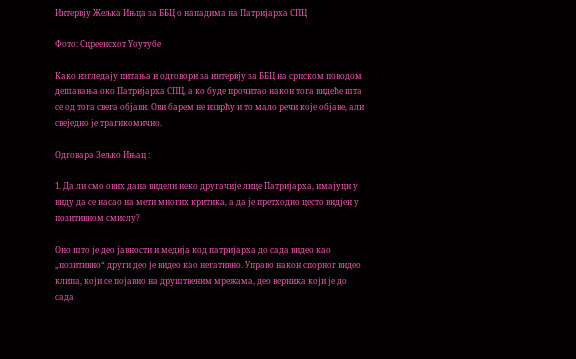Интервју Жељка Ињца за ББЦ о нападима на Патријарха СПЦ

Фото: Сцреенсхот Yоутубе

Како изгледају питања и одговори за интервју за ББЦ на српском поводом дешавања око Патријарха СПЦ, а ко буде прочитао након тога видеће шта се од тога свега објави. Ови барем не изврћу и то мало речи које објаве, али свеједно је трагикомично.

Одговара Зељко Ињац :

1. Да ли смо ових дана видели неко другачије лице Патријарха, имајуци у виду да се насао на мети многих критика, а да је претходно цесто видјен у позитивном смислу?

Оно што је део јавности и медија код патријарха до сада видео као „позитивно“ други део је видео као негативно. Управо након спорног видео клипа, који се појавио на друштвеним мрежама, део верника који је до сада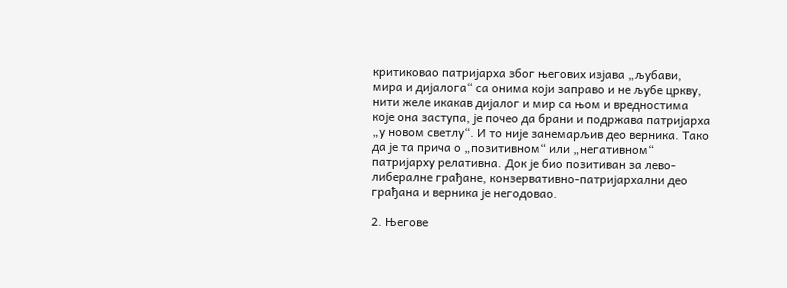критиковао патријарха због његових изјава „љубави, мира и дијалога“ са онима који заправо и не љубе цркву, нити желе икакав дијалог и мир са њом и вредностима које она заступа, је почео да брани и подржава патријарха „у новом светлу“. И то није занемарљив део верника. Тако да је та прича о „позитивном“ или „негативном“ патријарху релативна. Док је био позитиван за лево-либералне грађане, конзервативно-патријархални део грађана и верника је негодовао.

2. Његове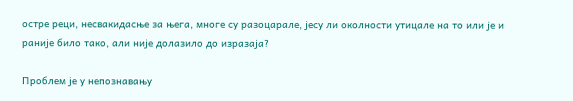остре реци, несвакидасње за њега, многе су разоцарале, јесу ли околности утицале на то или је и раније било тако, али није долазило до изразаја?

Проблем је у непознавању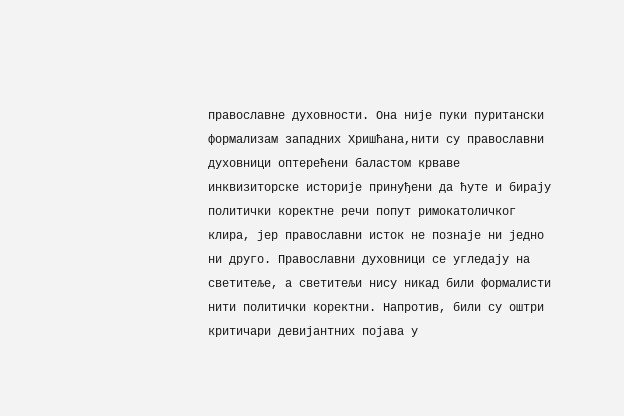православне духовности. Она није пуки пуритански формализам западних Хришћана,нити су православни духовници оптерећени баластом крваве инквизиторске историје принуђени да ћуте и бирају политички коректне речи попут римокатоличког клира, јер православни исток не познаје ни једно ни друго. Православни духовници се угледају на светитеље, а светитељи нису никад били формалисти нити политички коректни. Напротив, били су оштри критичари девијантних појава у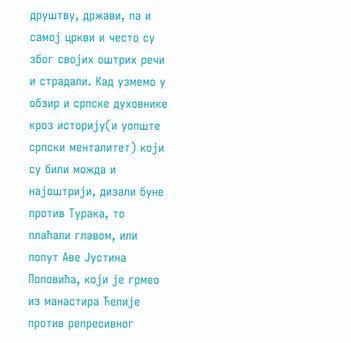друштву, држави, па и самој цркви и често су због својих оштрих речи и страдали. Кад узмемо у обзир и српске духовнике кроз историју(и уопште српски менталитет) који су били можда и најоштрији, дизали буне против Турака, то плаћали главом, или попут Аве Јустина Поповића, који је грмео из манастира Ћелије против репресивног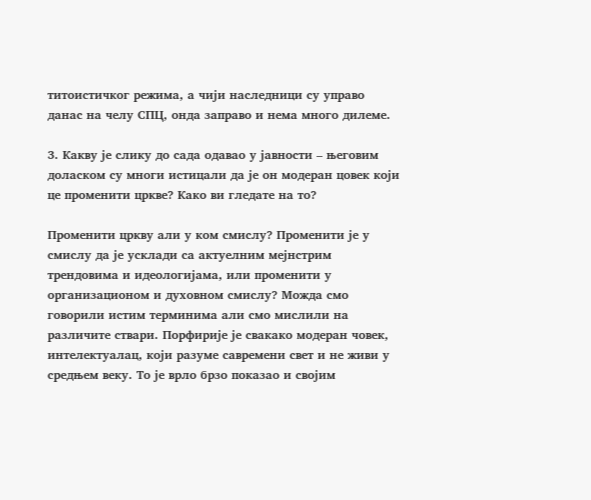титоистичког режима, а чији наследници су управо данас на челу СПЦ, онда заправо и нема много дилеме.

3. Какву је слику до сада одавао у јавности – његовим доласком су многи истицали да је он модеран цовек који це променити цркве? Како ви гледате на то?

Променити цркву али у ком смислу? Променити је у смислу да је усклади са актуелним мејнстрим трендовима и идеологијама, или променити у организационом и духовном смислу? Можда смо говорили истим терминима али смо мислили на различите ствари. Порфирије је свакако модеран човек, интелектуалац, који разуме савремени свет и не живи у средњем веку. То је врло брзо показао и својим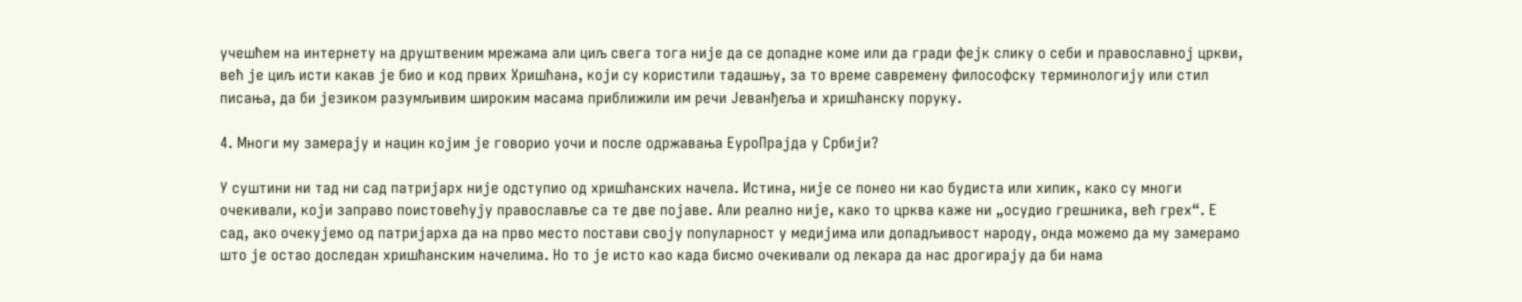учешћем на интернету на друштвеним мрежама али циљ свега тога није да се допадне коме или да гради фејк слику о себи и православној цркви, већ је циљ исти какав је био и код првих Хришћана, који су користили тадашњу, за то време савремену философску терминологију или стил писања, да би језиком разумљивим широким масама приближили им речи Јеванђеља и хришћанску поруку.

4. Многи му замерају и нацин којим је говорио уочи и после одржавања ЕуроПрајда у Србији?

У суштини ни тад ни сад патријарх није одступио од хришћанских начела. Истина, није се понео ни као будиста или хипик, како су многи очекивали, који заправо поистовећују православље са те две појаве. Али реално није, како то црква каже ни „осудио грешника, већ грех“. Е сад, ако очекујемо од патријарха да на прво место постави своју популарност у медијима или допадљивост народу, онда можемо да му замерамо што је остао доследан хришћанским начелима. Но то је исто као када бисмо очекивали од лекара да нас дрогирају да би нама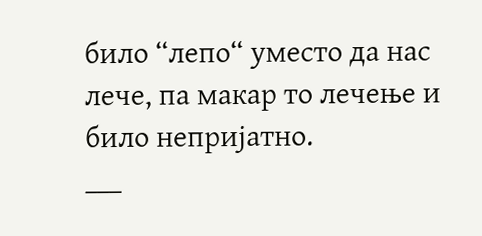било “лепо“ уместо да нас лече, па макар то лечење и било непријатно.
___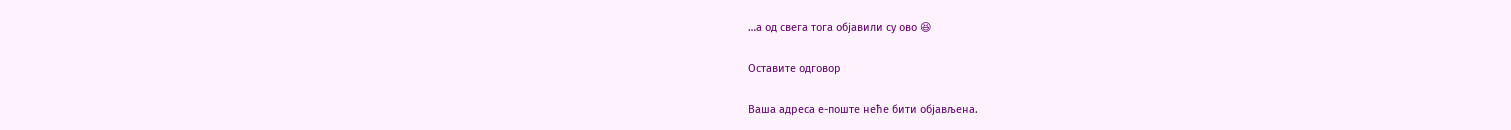…а од свега тога објавили су ово 😆

Оставите одговор

Ваша адреса е-поште неће бити објављена.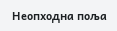Неопходна поља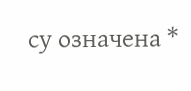су означена *